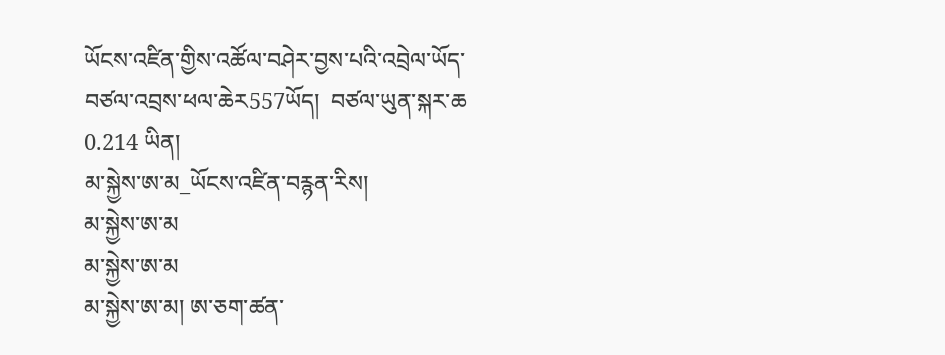ཡོངས་འཛིན་གྱིས་འཚོལ་བཤེར་བྱས་པའི་འབྲེལ་ཡོད་བཙལ་འབྲས་ཕལ་ཆེར557ཡོད།  བཙལ་ཡུན་སྐར་ཆ 0.214 ཡིན།
མ་སྐྱེས་ཨ་མ_ཡོངས་འཛིན་བརྙན་རིས།
མ་སྐྱེས་ཨ་མ
མ་སྐྱེས་ཨ་མ
མ་སྐྱེས་ཨ་མ། ཨ་ཅག་ཚན་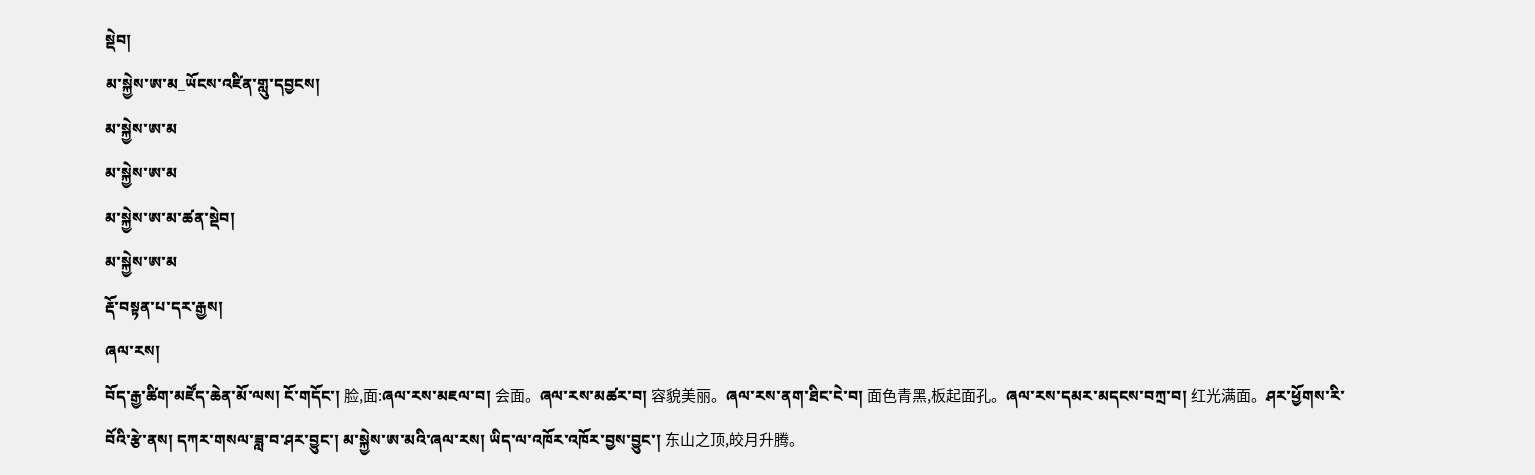སྡེབ།
མ་སྐྱེས་ཨ་མ_ཡོངས་འཛིན་གླུ་དབྱངས།
མ་སྐྱེས་ཨ་མ
མ་སྐྱེས་ཨ་མ
མ་སྐྱེས་ཨ་མ་ཚན་སྡེབ།
མ་སྐྱེས་ཨ་མ
རྡོ་བསྟན་པ་དར་རྒྱས།
ཞལ་རས།
བོད་རྒྱ་ཚིག་མཛོད་ཆེན་མོ་ལས། ངོ་གདོང་། 脸,面:ཞལ་རས་མཇལ་བ། 会面。ཞལ་རས་མཚར་བ། 容貌美丽。ཞལ་རས་ནག་ཐིང་ངེ་བ། 面色青黑,板起面孔。ཞལ་རས་དམར་མདངས་བཀྲ་བ། 红光满面。ཤར་ཕྱོགས་རི་བོའི་རྩེ་ནས། དཀར་གསལ་ཟླ་བ་ཤར་བྱུང་། མ་སྐྱེས་ཨ་མའི་ཞལ་རས། ཡིད་ལ་འཁོར་འཁོར་བྱས་བྱུང་། 东山之顶,皎月升腾。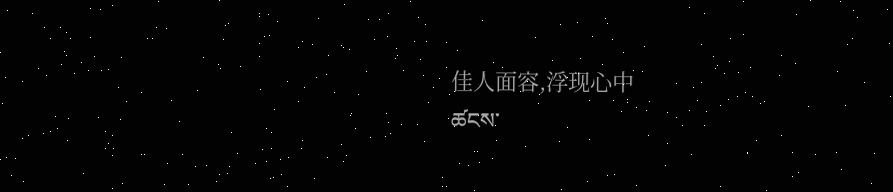佳人面容,浮现心中
ཚངས་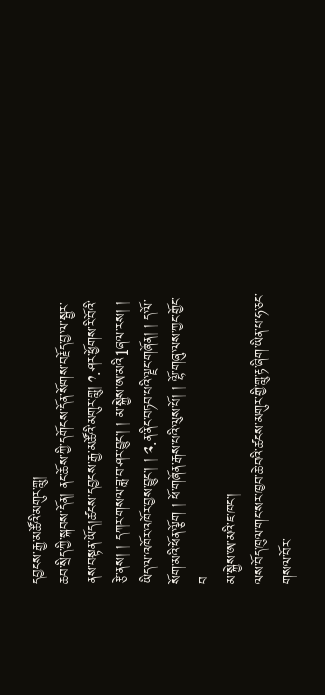དབྱངས་རྒྱ་མཚོའི་མགུར་གླུ།
ཆབ་སྲིད་ཀྱི་སྐབས་དོན། ནང་ཆོས་ཀྱི་དགོངས་དོན་སོགས་བརྗོད་བྱ་ལ་སྦྱར་ནས་བསྟན་ཡོད།ཚངས་དབྱངས་རྒྱ་མཚོའི་མགུར་གླུ། ༡.ཤར་ཕྱོགས་རི་བོའི་རྩེ་ནས། ། དཀར་གསལ་ཟླ་བ་ཤར་བྱུང་། ། མ་སྐྱེས་ཨ་མའི1ཞལ་རས། ། ཡིད་ལ་འཁོར་འཁོར་བྱས་བྱུང་། ། ༢.ན་ནིང་བཏབ་པའི་ལྗང་གཞོན། ། ད་ལོ་སོག་མའི་ཕོན་ལྕོག ། ཕོ་གཞོན་རྒས་པའི་ལུས་པོ། ། ལྷོ་གཞུ་ལས་ཀྱང་གྱོང་བ
མ་སྐྱེས་ཨ་མའི་ཇ་ཁང་།
ལས་བོད་ཁུལ་གང་སར་ཁྱབ་ཆེ་བའི་ཚངས་མགུར་གྱི་གླུ་རྟ་ཞིག་ཡིན་པ་ཧ་ཅང་གསལ་བོར་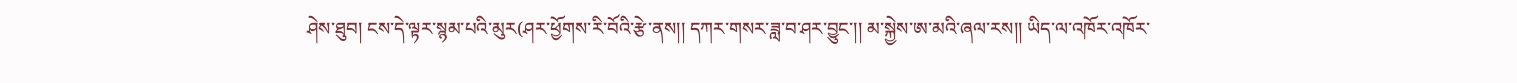ཤེས་ཐུབ། ངས་དེ་ལྟར་སྙམ་པའི་མུར(ཤར་ཕྱོགས་རི་བོའི་རྩེ་ནས།། དཀར་གསར་ཟླ་བ་ཤར་བྱུང་།། མ་སྐྱེས་ཨ་མའི་ཞལ་རས།། ཡིད་ལ་འཁོར་འཁོར་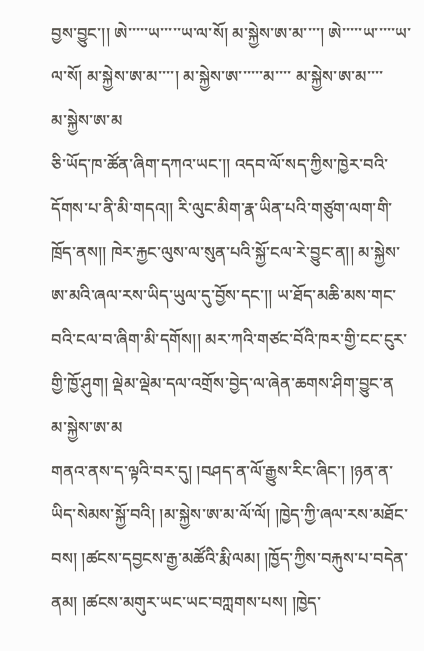བྱས་བྱུང་།། ཨེ་་་་་ཡ་་་་་ཡ་ལ་སོ། མ་སྐྱེས་ཨ་མ་་་་། ཨེ་་་་་ཡ་་་་་ཡ་ལ་སོ། མ་སྐྱེས་ཨ་མ་་་་། མ་སྐྱེས་ཨ་་་་་་མ་་་་ མ་སྐྱེས་ཨ་མ་་་་
མ་སྐྱེས་ཨ་མ
ཅི་ཡོད་ཁ་ཚོན་ཞིག་དཀའ་ཡང་།། འདབ་ལོ་སད་ཀྱིས་ཁྱེར་བའི་དོགས་པ་ནི་མི་གདའ།། རི་ལུང་མིག་རྣ་ཡིན་པའི་གཙུག་ལག་གི་ཁྲོད་ནས།། ཁེར་རྐྱང་ལུས་ལ་སུན་པའི་སྐྱོ་ངལ་རེ་བྱུང་ན།། མ་སྐྱེས་ཨ་མའི་ཞལ་རས་ཡིད་ཡུལ་དུ་བྱོས་དང་།། ཡ་ཐོད་མཆི་མས་གང་བའི་ངལ་བ་ཞིག་མི་དགོས།། མར་ཀའི་གཙང་བོའི་ཁར་གྱི་ངང་ངུར་གྱི་ཁྱོ་ཤུག། ལྡེམ་ལྡེམ་དལ་འགྲོས་བྱེད་ལ་ཞེན་ཆགས་ཤིག་བྱུང་ན
མ་སྐྱེས་ཨ་མ
གནའ་ནས་ད་ལྟའི་བར་དུ། །བཤད་ན་ལོ་རྒྱུས་རིང་ཞིང་། །ཉན་ན་ཡིད་སེམས་སྐྱོ་བའི། །མ་སྐྱེས་ཨ་མ་ལོ་ལོ། །ཁྱེད་ཀྱི་ཞལ་རས་མཐོང་བས། །ཚངས་དབྱངས་རྒྱ་མཚོའི་རྨི་ལམ། །ཁྱོད་ཀྱིས་བརྐུས་པ་བདེན་ནམ། །ཚངས་མགུར་ཡང་ཡང་བཀླགས་པས། །ཁྱེད་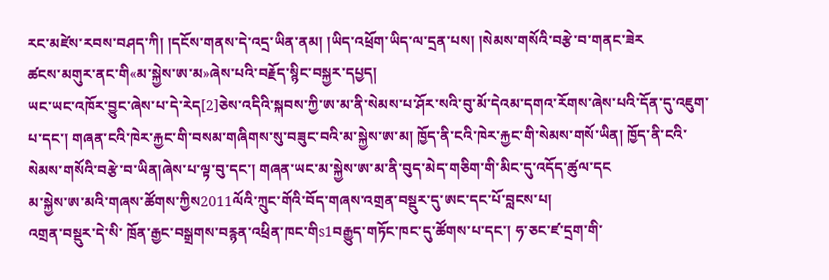རང་མཛེས་རབས་བཤད་ཀི། །དངོས་གནས་དེ་འདྲ་ཡིན་ནམ། །ཡིད་འཕྲོག་ཡིད་ལ་དྲན་པས། །སེམས་གསོའི་བརྩེ་བ་གནང་ཟེར
ཚངས་མགུར་ནང་གི«མ་སྐྱེས་ཨ་མ»ཞེས་པའི་བརྗོད་སྙིང་བསྐྱར་དཔྱད།
ཡང་ཡང་འཁོར་བྱུང་ཞེས་པ་དེ་རེད[2]ཅེས་འདིའི་སྐབས་ཀྱི་ཨ་མ་ནི་སེམས་པ་ཤོར་སའི་བུ་མོ་དེའམ་དགའ་རོགས་ཞེས་པའི་དོན་དུ་འཇུག་པ་དང་། གཞན་ངའི་ཁེར་རྐྱང་གི་བསམ་གཞིགས་སུ་བཟུང་བའི་མ་སྐྱེས་ཨ་མ། ཁྱོད་ནི་ངའི་ཁེར་རྐྱང་གི་སེམས་གསོ་ཡིན། ཁྱོད་ནི་ངའི་སེམས་གསོའི་བརྩེ་བ་ཡིན།ཞེས་པ་ལྟ་བུ་དང་། གཞན་ཡང་མ་སྐྱེས་ཨ་མ་ནི་བུད་མེད་གཅིག་གི་མིང་དུ་འདོད་ཚུལ་དང
མ་སྐྱེས་ཨ་མའི་གཞས་ཚོགས་ཀྱིས2011ལོའི་ཀྲུང་གོའི་བོད་གཞས་འགྲན་བསྡུར་དུ་ཨང་དང་པོ་བླངས་པ།
འགྲན་བསྡུར་དེ་སི་ ཁྲོན་རྒྱང་བསྒྲགས་བརྙན་འཕྲིན་ཁང་གིs1བརྒྱུད་གཏོང་ཁང་དུ་ཚོགས་པ་དང་། ཧ་ཅང་ཛ་དྲག་གི་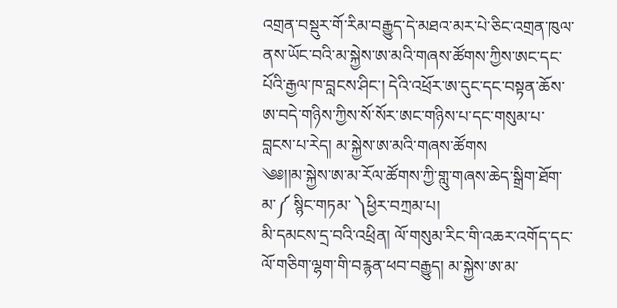འགྲན་བསྡུར་གོ་རིམ་བརྒྱུད་དེ་མཐའ་མར་པེ་ཅིང་འགྲན་ཁུལ་ནས་ཡོང་བའི་མ་སྐྱེས་ཨ་མའི་གཞས་ཚོགས་ཀྱིས་ཨང་དང་པོའི་རྒྱལ་ཁ་བླངས་ཤིང་། དེའི་འཕྲོར་ཨ་དུང་དང་བསྟན་ཆོས་ཨ་བདེ་གཉིས་ཀྱིས་སོ་སོར་ཨང་གཉིས་པ་དང་གསུམ་པ་བླངས་པ་རེད། མ་སྐྱེས་ཨ་མའི་གཞས་ཚོགས
༄༅།།མ་སྐྱེས་ཨ་མ་རོལ་ཚོགས་ཀྱི་གླུ་གཞས་ཆེད་སྒྲིག་ཐོག་མ་༼ སྙིང་གཏམ་ ༽ཕྱིར་བཀྲམ་པ།
མི་དམངས་དྲ་བའི་འཕྲིན། ལོ་གསུམ་རིང་གི་འཆར་འགོད་དང་ལོ་གཅིག་ལྷག་གི་བརྙན་ཕབ་བརྒྱུད། མ་སྐྱེས་ཨ་མ་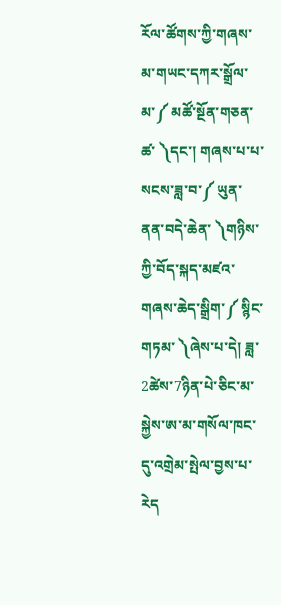རོལ་ཚོགས་ཀྱི་གཞས་མ་གཡང་དཀར་སྒྲོལ་མ་༼ མཚོ་སྔོན་གཅན་ཚ་ ༽དང་། གཞས་པ་པ་སངས་ཟླ་བ་༼ ཡུན་ནན་བདེ་ཆེན་ ༽གཉིས་ཀྱི་བོད་སྐད་མཛའ་གཞས་ཆེད་སྒྲིག་༼ སྙིང་གཏམ་ ༽ཞེས་པ་དེ། ཟླ་2ཚེས་7ཉིན་པེ་ཅིང་མ་སྐྱེས་ཨ་མ་གསོལ་ཁང་དུ་འགྲེམ་སྤེལ་བྱས་པ་རེད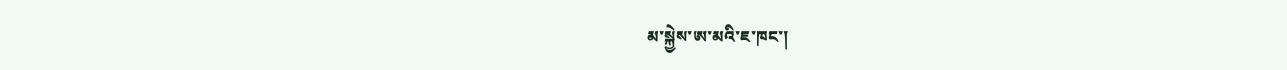མ་སྐྱེས་ཨ་མའི་ཇ་ཁང་།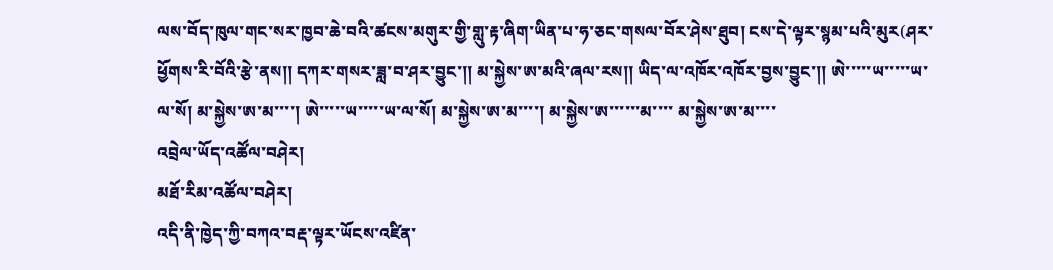ལས་བོད་ཁུལ་གང་སར་ཁྱབ་ཆེ་བའི་ཚངས་མགུར་གྱི་གླུ་རྟ་ཞིག་ཡིན་པ་ཧ་ཅང་གསལ་བོར་ཤེས་ཐུབ། ངས་དེ་ལྟར་སྙམ་པའི་མུར(ཤར་ཕྱོགས་རི་བོའི་རྩེ་ནས།། དཀར་གསར་ཟླ་བ་ཤར་བྱུང་།། མ་སྐྱེས་ཨ་མའི་ཞལ་རས།། ཡིད་ལ་འཁོར་འཁོར་བྱས་བྱུང་།། ཨེ་་་་་ཡ་་་་་ཡ་ལ་སོ། མ་སྐྱེས་ཨ་མ་་་་། ཨེ་་་་་ཡ་་་་་ཡ་ལ་སོ། མ་སྐྱེས་ཨ་མ་་་་། མ་སྐྱེས་ཨ་་་་་་མ་་་་ མ་སྐྱེས་ཨ་མ་་་་
འབྲེལ་ཡོད་འཚོལ་བཤེར།
མཐོ་རིམ་འཚོལ་བཤེར།
འདི་ནི་ཁྱེད་ཀྱི་བཀའ་བརྡ་ལྟར་ཡོངས་འཛིན་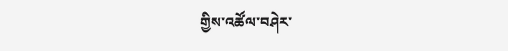གྱིས་འཚོལ་བཤེར་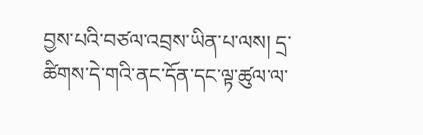བྱས་པའི་བཙལ་འབྲས་ཡིན་པ་ལས། དྲ་ཚིགས་དེ་གའི་ནང་དོན་དང་ལྟ་ཚུལ་ལ་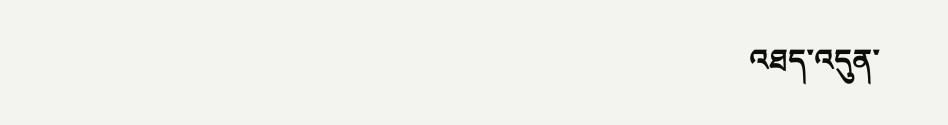འཐད་འདུན་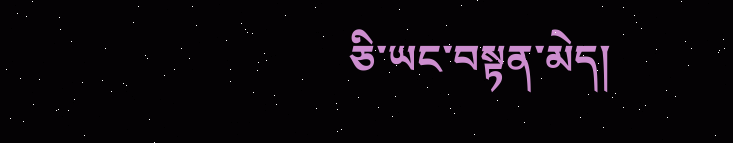ཅི་ཡང་བསྟན་མེད།